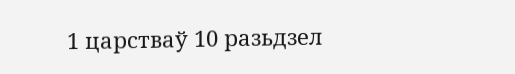1 царстваў 10 разьдзел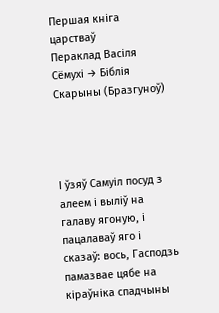Першая кніга царстваў
Пераклад Васіля Сёмухі → Біблія Скарыны (Бразгуноў)




І ўзяў Самуіл посуд з алеем і выліў на галаву ягоную, і пацалаваў яго і сказаў: вось, Гасподзь памазвае цябе на кіраўніка спадчыны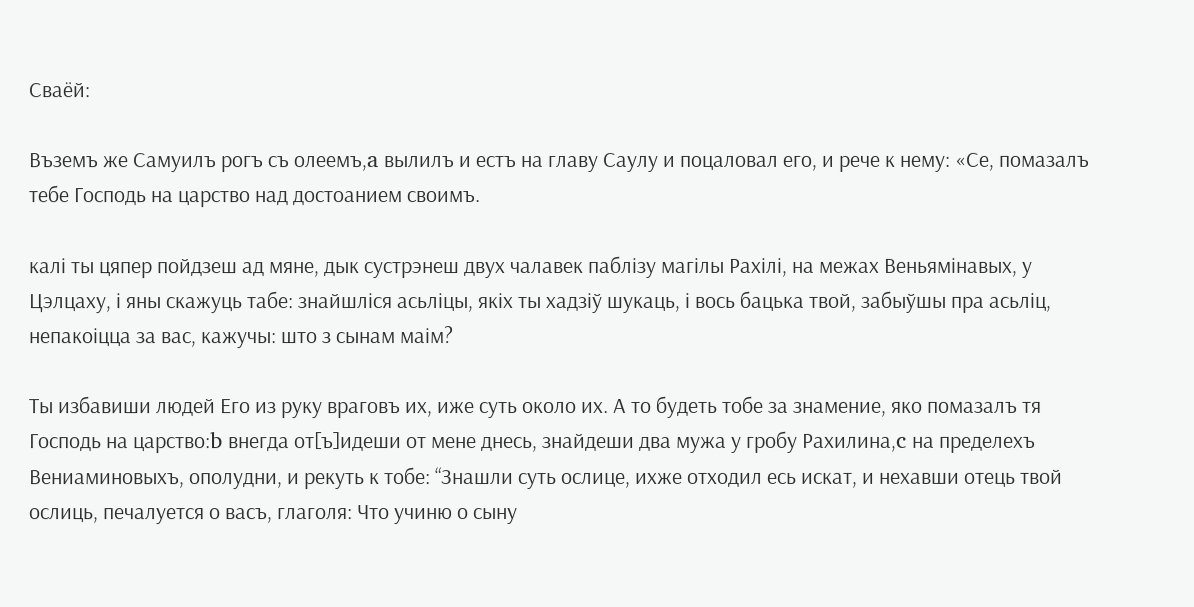Сваёй:

Въземъ же Самуилъ рогъ съ олеемъ,a вылилъ и естъ на главу Саулу и поцаловал его, и рече к нему: «Се, помазалъ тебе Господь на царство над достоанием своимъ.

калі ты цяпер пойдзеш ад мяне, дык сустрэнеш двух чалавек паблізу магілы Рахілі, на межах Веньямінавых, у Цэлцаху, і яны скажуць табе: знайшліся асьліцы, якіх ты хадзіў шукаць, і вось бацька твой, забыўшы пра асьліц, непакоіцца за вас, кажучы: што з сынам маім?

Ты избавиши людей Его из руку враговъ их, иже суть около их. А то будеть тобе за знамение, яко помазалъ тя Господь на царство:b внегда от[ъ]идеши от мене днесь, знайдеши два мужа у гробу Рахилина,c на пределехъ Вениаминовыхъ, ополудни, и рекуть к тобе: “Знашли суть ослице, ихже отходил есь искат, и нехавши отець твой ослиць, печалуется о васъ, глаголя: Что учиню о сыну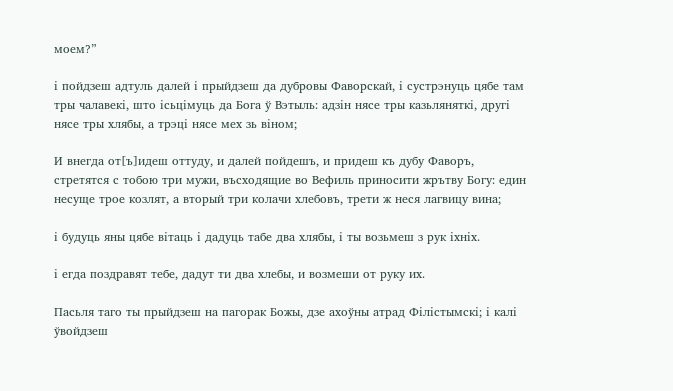моем?”

і пойдзеш адтуль далей і прыйдзеш да дубровы Фаворскай, і сустрэнуць цябе там тры чалавекі, што ісьцімуць да Бога ў Вэтыль: адзін нясе тры казьляняткі, другі нясе тры хлябы, а трэці нясе мех зь віном;

И внегда от[ъ]идеш оттуду, и далей пойдешъ, и придеш къ дубу Фаворъ, стретятся с тобою три мужи, въсходящие во Вефиль приносити жрътву Богу: един несуще трое козлят, а вторый три колачи хлебовъ, трети ж неся лагвицу вина;

і будуць яны цябе вітаць і дадуць табе два хлябы, і ты возьмеш з рук іхніх.

і егда поздравят тебе, дадут ти два хлебы, и возмеши от руку их.

Пасьля таго ты прыйдзеш на пагорак Божы, дзе ахоўны атрад Філістымскі; і калі ўвойдзеш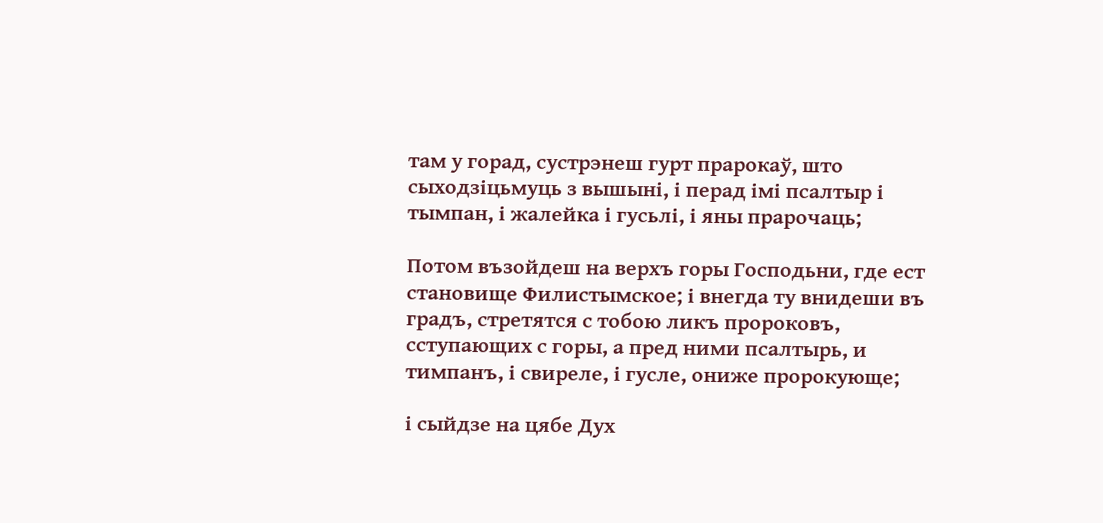там у горад, сустрэнеш гурт прарокаў, што сыходзіцьмуць з вышыні, і перад імі псалтыр і тымпан, і жалейка і гусьлі, і яны прарочаць;

Потом възойдеш на верхъ горы Господьни, где ест становище Филистымское; і внегда ту внидеши въ градъ, стретятся с тобою ликъ пророковъ, сступающих с горы, а пред ними псалтырь, и тимпанъ, і свиреле, і гусле, ониже пророкующе;

і сыйдзе на цябе Дух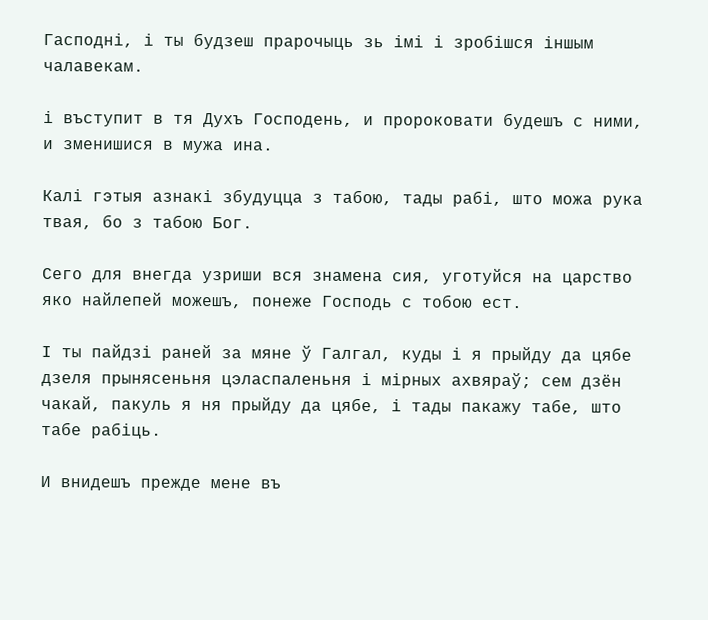Гасподні, і ты будзеш прарочыць зь імі і зробішся іншым чалавекам.

і въступит в тя Духъ Господень, и пророковати будешъ с ними, и зменишися в мужа ина.

Калі гэтыя азнакі збудуцца з табою, тады рабі, што можа рука твая, бо з табою Бог.

Сего для внегда узриши вся знамена сия, уготуйся на царство яко найлепей можешъ, понеже Господь с тобою ест.

І ты пайдзі раней за мяне ў Галгал, куды і я прыйду да цябе дзеля прынясеньня цэласпаленьня і мірных ахвяраў; сем дзён чакай, пакуль я ня прыйду да цябе, і тады пакажу табе, што табе рабіць.

И внидешъ прежде мене въ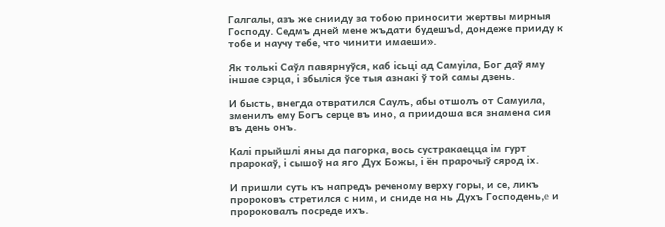Галгалы, азъ же снииду за тобою приносити жертвы мирныя Господу. Седмъ дней мене жъдати будешъd, дондеже прииду к тобе и научу тебе, что чинити имаеши».

Як толькі Саўл павярнуўся, каб ісьці ад Самуіла, Бог даў яму іншае сэрца, і збыліся ўсе тыя азнакі ў той самы дзень.

И бысть, внегда отвратился Саулъ, абы отшолъ от Самуила, зменилъ ему Богъ серце въ ино, а приидоша вся знамена сия въ день онъ.

Калі прыйшлі яны да пагорка, вось сустракаецца ім гурт прарокаў, і сышоў на яго Дух Божы, і ён прарочыў сярод іх.

И пришли суть къ напредъ реченому верху горы, и се, ликъ пророковъ стретился с ним, и сниде на нь Духъ Господень,e и пророковалъ посреде ихъ.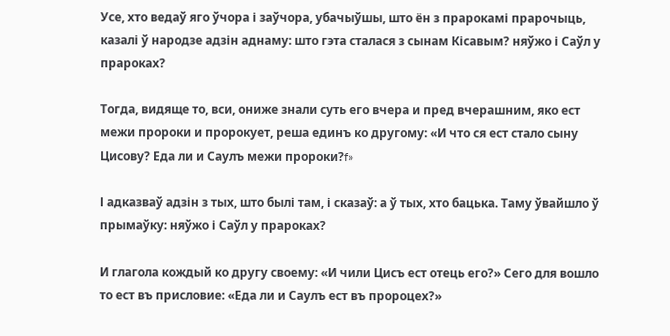Усе, хто ведаў яго ўчора і заўчора, убачыўшы, што ён з прарокамі прарочыць, казалі ў народзе адзін аднаму: што гэта сталася з сынам Кісавым? няўжо і Саўл у прароках?

Тогда, видяще то, вси, ониже знали суть его вчера и пред вчерашним, яко ест межи пророки и пророкует, реша единъ ко другому: «И что ся ест стало сыну Цисову? Еда ли и Саулъ межи пророки?f»

І адказваў адзін з тых, што былі там, і сказаў: а ў тых, хто бацька. Таму ўвайшло ў прымаўку: няўжо і Саўл у прароках?

И глагола кождый ко другу своему: «И чили Цисъ ест отець его?» Сего для вошло то ест въ присловие: «Еда ли и Саулъ ест въ пророцех?»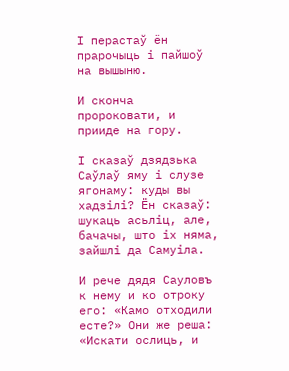І перастаў ён прарочыць і пайшоў на вышыню.

И сконча пророковати, и прииде на гору.

І сказаў дзядзька Саўлаў яму і слузе ягонаму: куды вы хадзілі? Ён сказаў: шукаць асьліц, але, бачачы, што іх няма, зайшлі да Самуіла.

И рече дядя Сауловъ к нему и ко отроку его: «Камо отходили есте?» Они же реша: «Искати ослиць, и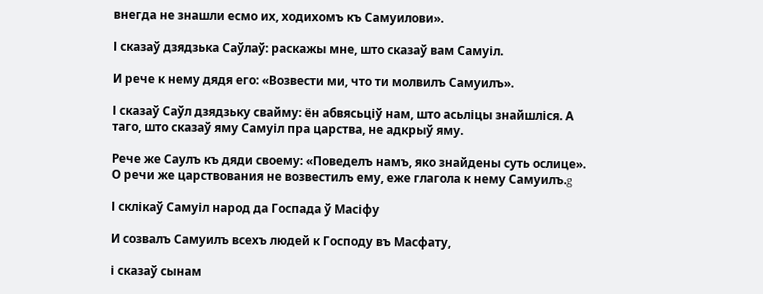внегда не знашли есмо их, ходихомъ къ Самуилови».

І сказаў дзядзька Саўлаў: раскажы мне, што сказаў вам Самуіл.

И рече к нему дядя его: «Возвести ми, что ти молвилъ Самуилъ».

І сказаў Саўл дзядзьку свайму: ён абвясьціў нам, што асьліцы знайшліся. А таго, што сказаў яму Самуіл пра царства, не адкрыў яму.

Рече же Саулъ къ дяди своему: «Поведелъ намъ, яко знайдены суть ослице». О речи же царствования не возвестилъ ему, еже глагола к нему Самуилъ.g

І склікаў Самуіл народ да Госпада ў Масіфу

И созвалъ Самуилъ всехъ людей к Господу въ Масфату,

і сказаў сынам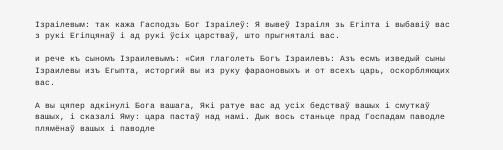Ізраілевым: так кажа Гасподзь Бог Ізраілеў: Я вывеў Ізраіля зь Егіпта і выбавіў вас з рукі Егіпцянаў і ад рукі ўсіх царстваў, што прыгняталі вас.

и рече къ сыномъ Ізраилевымъ: «Сия глаголеть Богъ Ізраилевъ: Азъ есмъ изведый сыны Ізраилевы изъ Егыпта, исторгий вы из руку фараоновыхъ и от всехъ царь, оскорбляющих вас.

А вы цяпер адкінулі Бога вашага, Які ратуе вас ад усіх бедстваў вашых і смуткаў вашых, і сказалі Яму: цара пастаў над намі. Дык вось станьце прад Госпадам паводле плямёнаў вашых і паводле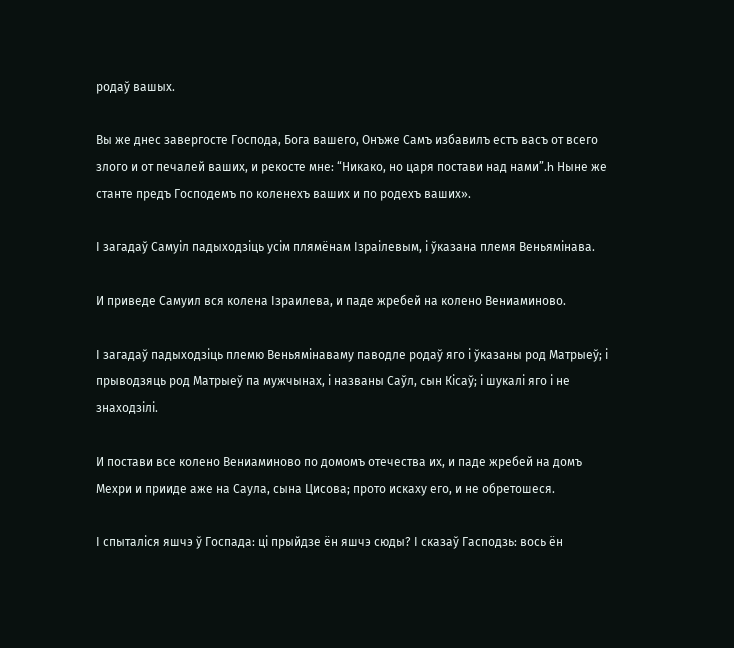родаў вашых.

Вы же днес завергосте Господа, Бога вашего, Онъже Самъ избавилъ естъ васъ от всего злого и от печалей ваших, и рекосте мне: “Никако, но царя постави над нами”.h Ныне же станте предъ Господемъ по коленехъ ваших и по родехъ ваших».

І загадаў Самуіл падыходзіць усім плямёнам Ізраілевым, і ўказана племя Веньямінава.

И приведе Самуил вся колена Ізраилева, и паде жребей на колено Вениаминово.

І загадаў падыходзіць племю Веньямінаваму паводле родаў яго і ўказаны род Матрыеў; і прыводзяць род Матрыеў па мужчынах, і названы Саўл, сын Кісаў; і шукалі яго і не знаходзілі.

И постави все колено Вениаминово по домомъ отечества их, и паде жребей на домъ Мехри и прииде аже на Саула, сына Цисова; прото искаху его, и не обретошеся.

І спыталіся яшчэ ў Госпада: ці прыйдзе ён яшчэ сюды? І сказаў Гасподзь: вось ён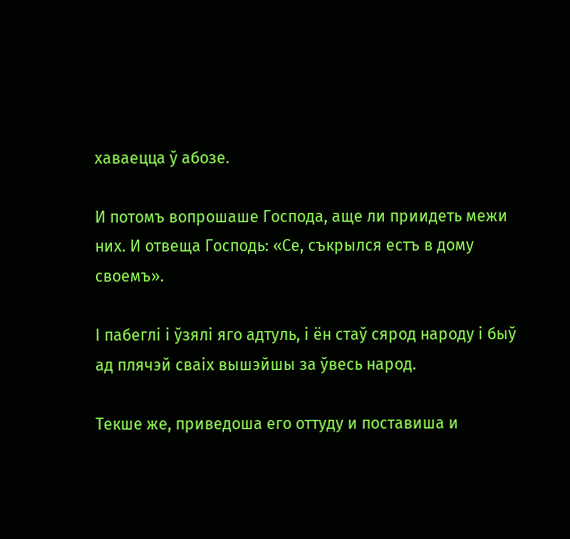хаваецца ў абозе.

И потомъ вопрошаше Господа, аще ли приидеть межи них. И отвеща Господь: «Се, съкрылся естъ в дому своемъ».

І пабеглі і ўзялі яго адтуль, і ён стаў сярод народу і быў ад плячэй сваіх вышэйшы за ўвесь народ.

Текше же, приведоша его оттуду и поставиша и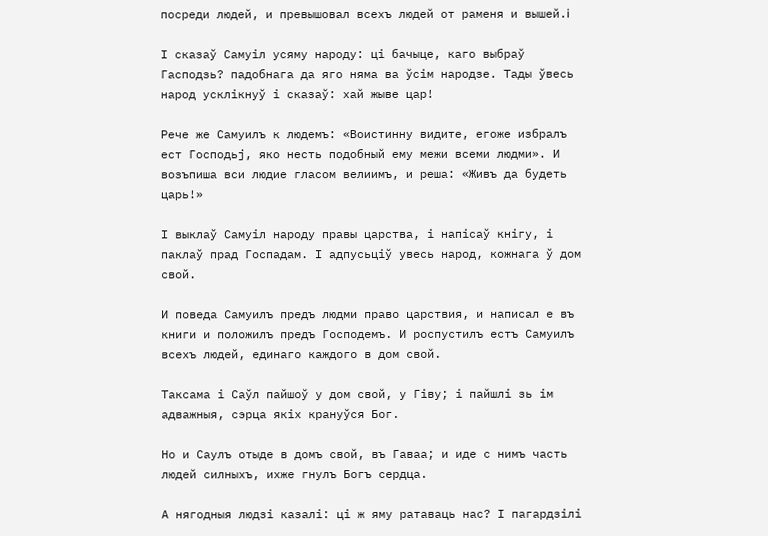посреди людей, и превышовал всехъ людей от раменя и вышей.i

І сказаў Самуіл усяму народу: ці бачыце, каго выбраў Гасподзь? падобнага да яго няма ва ўсім народзе. Тады ўвесь народ усклікнуў і сказаў: хай жыве цар!

Рече же Самуилъ к людемъ: «Воистинну видите, егоже избралъ ест Господьj, яко несть подобный ему межи всеми людми». И возъпиша вси людие гласом велиимъ, и реша: «Живъ да будеть царь!»

І выклаў Самуіл народу правы царства, і напісаў кнігу, і паклаў прад Госпадам. І адпусьціў увесь народ, кожнага ў дом свой.

И поведа Самуилъ предъ людми право царствия, и написал е въ книги и положилъ предъ Господемъ. И роспустилъ естъ Самуилъ всехъ людей, единаго каждого в дом свой.

Таксама і Саўл пайшоў у дом свой, у Гіву; і пайшлі зь ім адважныя, сэрца якіх крануўся Бог.

Но и Саулъ отыде в домъ свой, въ Гаваа; и иде с нимъ часть людей силныхъ, ихже гнулъ Богъ сердца.

А нягодныя людзі казалі: ці ж яму ратаваць нас? І пагардзілі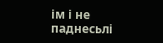ім і не паднесьлі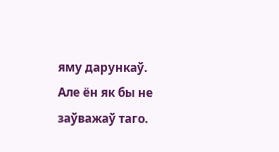яму дарункаў. Але ён як бы не заўважаў таго.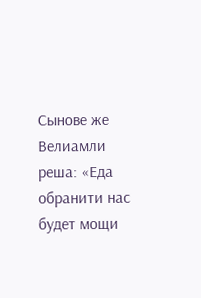Сынове же Велиамли реша: «Еда обранити нас будет мощи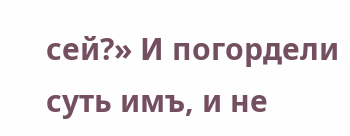сей?» И погордели суть имъ, и не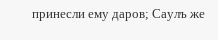принесли ему даров; Саулъ же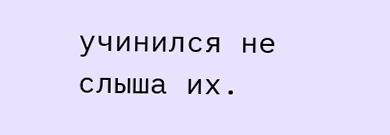учинился не слыша их.